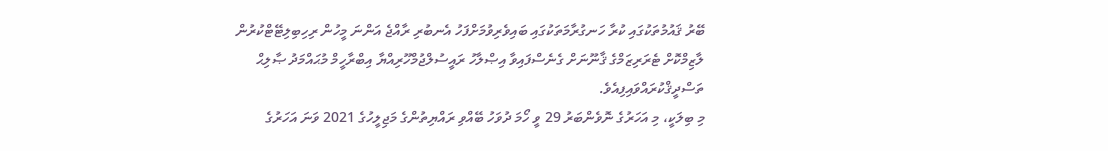ބޭރު ޤައުމުތަކުގައި ކުރާ ހަނގުރާމަތަކުގައި ބައިވެރިވުމަށްފަހު އެނބުރި ރާއްޖެ އަންނަ މީހުން ރިހިބިލިޓޭޓްކުރުން ލާޒިމްކޮށް ޓެރަރިޒަމްގެ ޤާނޫނަށް ގެނެސްފައިވާ އިޞްލާހު ރައީސުލްޖުމްހޫރިއްޔާ އިބްރާހީމް މުޙައްމަދު ޞާލިޙް ތަސްދީޤްކުރައްވައިފިއެވެ.
މި ބިލަކީ، މި އަހަރުގެ ނޮވެންބަރު 29 ވީ ހޯމަ ދުވަހު ބޭއްވި ރައްޔިތުންގެ މަޖިލީހުގެ 2021 ވަނަ އަހަރުގެ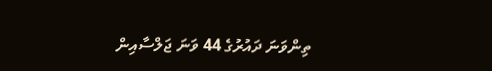ތިންވަނަ ދައުރުގެ 44 ވަނަ ޖަލްސާއިން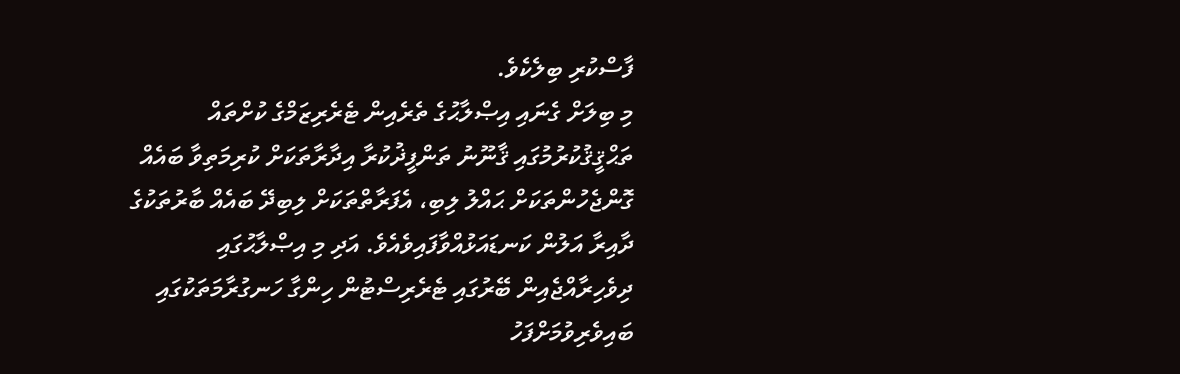ފާސްކުރި ބިލެކެވެ.
މި ބިލަށް ގެނައި އިޞްލާޙުގެ ތެރެއިން ޓެރެރިޒަމްގެ ކުށްތައް ތަޙްޤީޤުކުރުމުގައި ޤާނޫނު ތަންފީޛުކުރާ އިދާރާތަކަށް ކުރިމަތިވާ ބައެއް ގޮންޖެހުންތަކަށް ޙައްލު ލިބި، އެފަރާތްތަކަށް ލިބިދޭ ބައެއް ބާރުތަކުގެ ދާއިރާ އަލުން ކަނޑައަޅުއްވާފައިވެއެވެ. އަދި މި އިޞްލާޙުގައި ދިވެހިރާއްޖެއިން ބޭރުގައި ޓެރެރިސްޓުން ހިންގާ ހަނގުރާމަތަކުގައި ބައިވެރިވުމަށްފަހު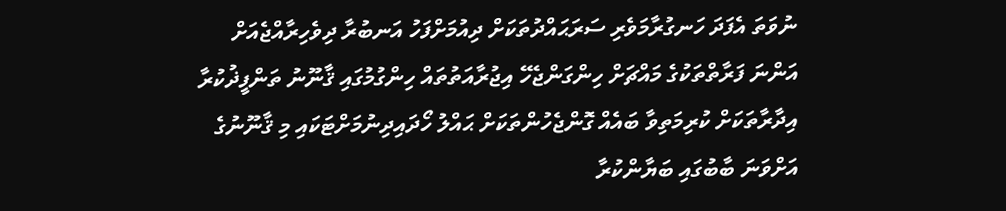ނުވަތަ އެފަދަ ހަނގުރާމަވެރި ސަރަޙައްދުތަކަށް ދިއުމަށްފަހު އަނބުރާ ދިވެހިރާއްޖެއަށް އަންނަ ފަރާތްތަކުގެ މައްޗަށް ހިންގަންޖެހޭ އިޖުރާއަތުތައް ހިންގުމުގައި ޤާނޫނު ތަންފީޛުކުރާ އިދާރާތަކަށް ކުރިމަތިވާ ބައެއް ގޮންޖެހުންތަކަށް ޙައްލު ހޯދައިދިނުމަށްޓަކައި މި ޤާނޫނުގެ އަށްވަނަ ބާބުގައި ބަޔާންކުރާ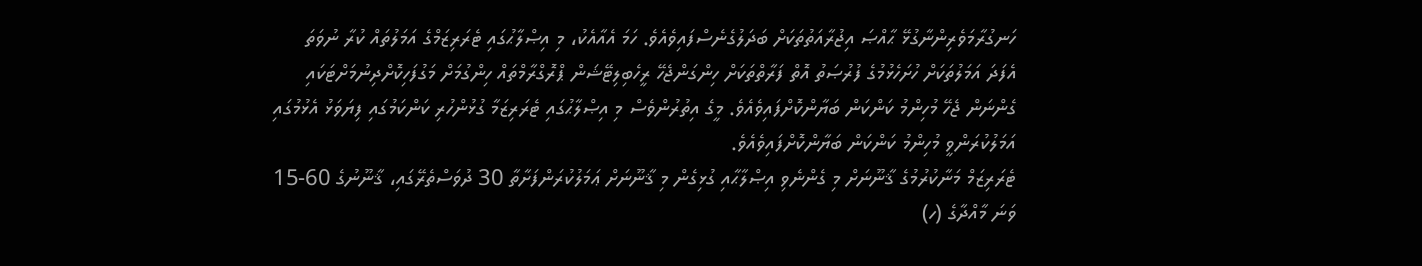ހަނގުރާމަވެރިންނާގުޅޭ ޙާއްޞަ އިޖުރާއަތުތަކަށް ބަދަލުގެނެސްފައިވެއެވެ. ހަމަ އެއާއެކު، މި އިޞްލާޙުގައި ޓެރަރިޒަމްގެ އަމަލުތައް ކުރާ ނުވަތަ އެފަދަ އަމަލުތަކަށް ހުށަހެޅުމުގެ ފުރުޞަތު އޮތް ފަރާތްތަކަށް ހިންގަންޖެހޭ ރީހެބިލިޓޭޝަން ޕްރޮގްރާމްތައް ހިންގުމަށް މަގުފަހިކޮށްދިނުމަށްޓަކައި ގެންނަން ޖެހޭ މުހިންމު ކަންކަން ބަޔާންކޮށްފައިވެއެވެ. މީގެ އިތުރުންވެސް މި އިޞްލާޙުގައި ޓެރަރިޒަމާ ގުޅުންހުރި ކަންކަމުގައި ފިޔަވަޅު އެޅުމުގައި އަމަލުކުރަންވީ މުހިންމު ކަންކަން ބަޔާންކޮށްފައިވެއެވެ.
ޓެރަރިޒަމް މަނާކުރުމުގެ ޤާނޫނަށް މި ގެންނެވި އިޞްލާޙާއި ގުޅިގެން މި ޤާނޫނަށް ޢަމަލުކުރަންފަށާތާ 30 ދުވަސްތެރޭގައި، ޤާނޫނުގެ 60-15 ވަނަ މާއްދާގެ (ހ)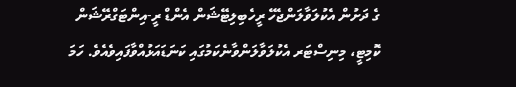ގެ ދަށުން އެކުލަވާލަންޖެހޭ ރީހެބިލިޓޭޝަން އެންޑް ރީ-އިންޓަގްރޭޝަން ކޮމިޓީ، މިނިސްޓަރ އެކުލަވާލަންވާނެކަމުގައި ކަނަޑައަޅުއްވާފައިވެއެވެ. ހަމަ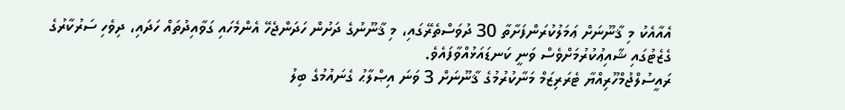އެއާއެކު މި ޤާނޫނަށް ޢަމަލުކުރަންފަށާތާ 30 ދުވަސްތެރޭގައި، މި ޤާނޫނުގެ ދަށުން ހަދަންޖެހޭ އެންމެހައި ގަވާއިދުތައް ހަދައި، ދިވެހި ސަރުކާރުގެ ގެޒެޓުގައި ޝާއިޢުކުރުމަށްވެސް ވަނީ ކަނޑައަޅުއްވާފައެވެ.
ރައީސުލްޖުމްހޫރިއްޔާ ޓެރަރިޒަމް މަނާކުރުމުގެ ޤާނޫނަށް 3 ވަނަ އިޞްލާޙު ގެނައުމުގެ ބިލު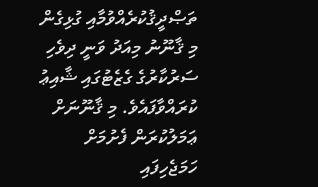ތަޞްދީޤުކުރެއްވުމާއި ގުޅިގެން މި ޤާނޫނު މިއަދު ވަނީ ދިވެހި ސަރުކާރުގެ ގެޒެޓުގައި ޝާއިޢު ކުރައްވާފައެވެ. މި ޤާނޫނަށް ޢަމަލުކުރަން ފެށުމަށް ހަމަޖެހިފައި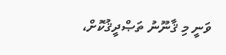ވަނީ މި ޤާނޫނު ތަޞްދީޤުކޮށް،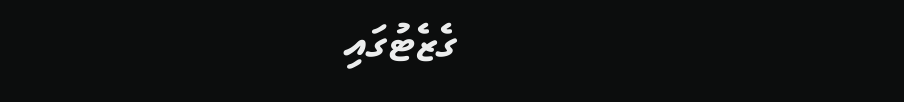ގެޒެޓުގައި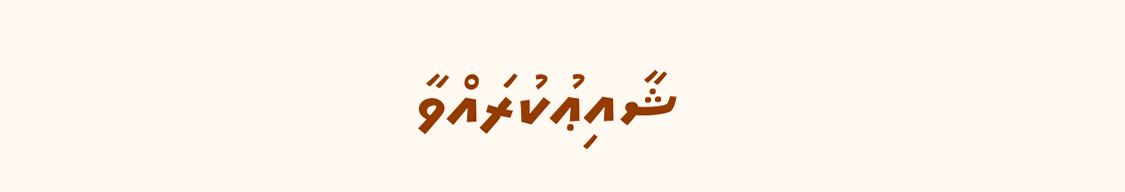ޝާއިޢުކުރައްވާ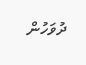ދުވަހުން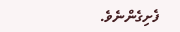ފެށިގެންނެވެ.